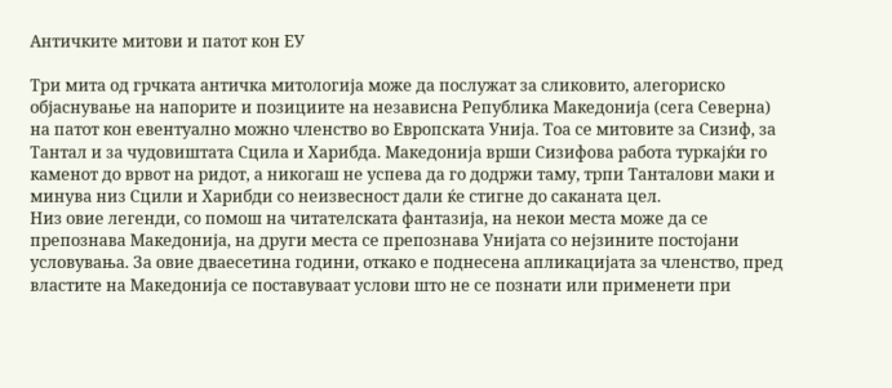Античките митови и патот кон ЕУ

Три мита од грчката античка митологија може да послужат за сликовито, алегориско објаснување на напорите и позициите на независна Република Македонија (сега Северна) на патот кон евентуално можно членство во Европската Унија. Тоа се митовите за Сизиф, за Тантал и за чудовиштата Сцила и Харибда. Македонија врши Сизифова работа туркајќи го каменот до врвот на ридот, а никогаш не успева да го додржи таму, трпи Танталови маки и минува низ Сцили и Харибди со неизвесност дали ќе стигне до саканата цел.
Низ овие легенди, со помош на читателската фантазија, на некои места може да се препознава Македонија, на други места се препознава Унијата со нејзините постојани условувања. За овие дваесетина години, откако е поднесена апликацијата за членство, пред властите на Македонија се поставуваат услови што не се познати или применети при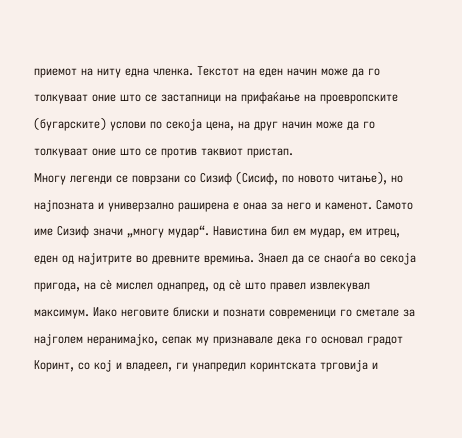приемот на ниту една членка. Текстот на еден начин може да го толкуваат оние што се застапници на прифаќање на проевропските (бугарските) услови по секоја цена, на друг начин може да го толкуваат оние што се против таквиот пристап.
Многу легенди се поврзани со Сизиф (Сисиф, по новото читање), но најпозната и универзално раширена е онаа за него и каменот. Самото име Сизиф значи „многу мудар“. Навистина бил ем мудар, ем итрец, еден од најитрите во древните времиња. Знаел да се снаоѓа во секоја пригода, на сѐ мислел однапред, од сѐ што правел извлекувал максимум. Иако неговите блиски и познати современици го сметале за најголем неранимајко, сепак му признавале дека го основал градот Коринт, со кој и владеел, ги унапредил коринтската трговија и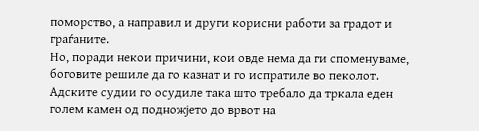поморство, а направил и други корисни работи за градот и граѓаните.
Но, поради некои причини, кои овде нема да ги споменуваме, боговите решиле да го казнат и го испратиле во пеколот. Адските судии го осудиле така што требало да тркала еден голем камен од подножјето до врвот на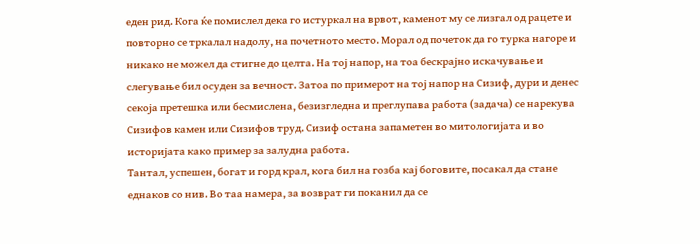еден рид. Кога ќе помислел дека го истуркал на врвот, каменот му се лизгал од рацете и повторно се тркалал надолу, на почетното место. Морал од почеток да го турка нагоре и никако не можел да стигне до целта. На тој напор, на тоа бескрајно искачување и слегување бил осуден за вечност. Затоа по примерот на тој напор на Сизиф, дури и денес секоја претешка или бесмислена, безизгледна и преглупава работа (задача) се нарекува Сизифов камен или Сизифов труд. Сизиф остана запаметен во митологијата и во историјата како пример за залудна работа.
Тантал, успешен, богат и горд крал, кога бил на гозба кај боговите, посакал да стане eднаков со нив. Во таа намера, за возврат ги поканил да се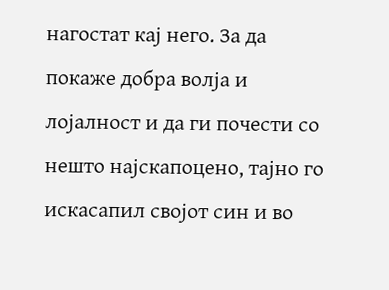нагостат кај него. За да покаже добра волја и лојалност и да ги почести со нешто најскапоцено, тајно го искасапил својот син и во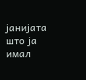јанијата што ја имал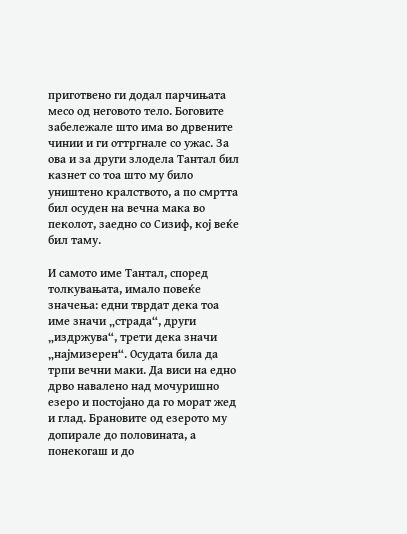приготвено ги додал парчињата месо од неговото тело. Боговите забележале што има во дрвените чинии и ги оттргнале со ужас. За ова и за други злодела Тантал бил казнет со тоа што му било уништено кралството, а по смртта бил осуден на вечна мака во пеколот, заедно со Сизиф, кој веќе бил таму.

И самото име Тантал, според толкувањата, имало повеќе значења: едни тврдат дека тоа име значи „страда“, други „издржува“, трети дека значи „најмизерен“. Осудата била да трпи вечни маки. Да виси на едно дрво навалено над мочуришно езеро и постојано да го морат жед и глад. Брановите од езерото му допирале до половината, а понекогаш и до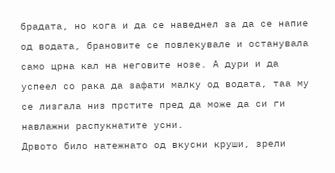брадата, но кога и да се наведнел за да се напие од водата, брановите се повлекувале и останувала само црна кал на неговите нозе. А дури и да успеел со рака да зафати малку од водата, таа му се лизгала низ прстите пред да може да си ги навлажни распукнатите усни.
Дрвото било натежнато од вкусни круши, зрели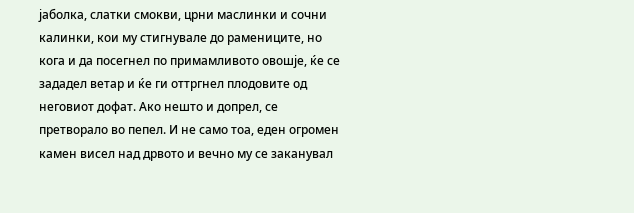јаболка, слатки смокви, црни маслинки и сочни калинки, кои му стигнувале до рамениците, но кога и да посегнел по примамливото овошје, ќе се зададел ветар и ќе ги оттргнел плодовите од неговиот дофат. Ако нешто и допрел, се претворало во пепел. И не само тоа, еден огромен камен висел над дрвото и вечно му се заканувал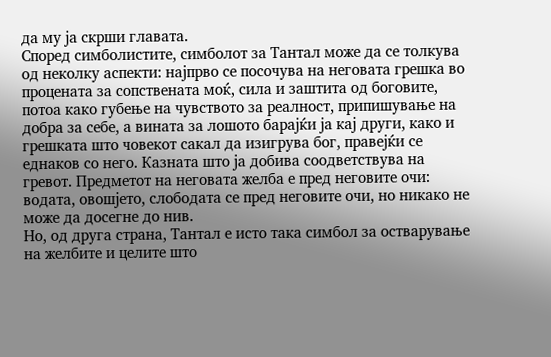да му ја скрши главата.
Според симболистите, симболот за Тантал може да се толкува од неколку аспекти: најпрво се посочува на неговата грешка во процената за сопствената моќ, сила и заштита од боговите, потоа како губење на чувството за реалност, припишување на добра за себе, а вината за лошото барајќи ја кај други, како и грешката што човекот сакал да изигрува бог, правејќи се еднаков со него. Казната што ја добива соодветствува на гревот. Предметот на неговата желба е пред неговите очи: водата, овошјето, слободата се пред неговите очи, но никако не може да досегне до нив.
Но, од друга страна, Тантал е исто така симбол за остварување на желбите и целите што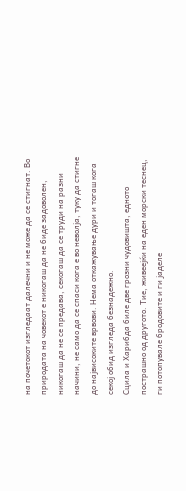на почетокот изгледаат далечни и не може да се стигнат. Во природата на човекот е никогаш да не биде задоволен, никогаш да не се предава, секогаш да се труди на разни начини, не само да се спаси кога е во неволја, туку да стигне до највисоките врвови. Нема откажување дури и тогаш кога секој обид изгледа безнадежно.
Сцила и Харибда биле две грозни чудовишта, едното пострашно од другото. Тие, живеејќи на еден морски теснец, ги потопувале бродовите и ги јаделе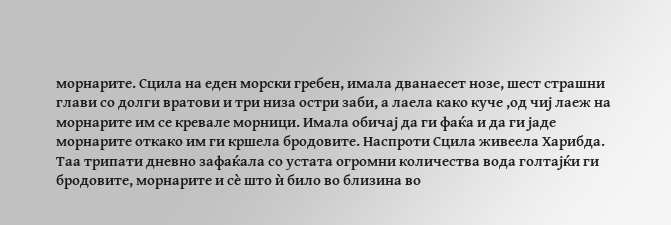морнарите. Сцила на еден морски гребен, имала дванаесет нозе, шест страшни глави со долги вратови и три низа остри заби, а лаела како куче ,од чиј лаеж на морнарите им се кревале морници. Имала обичај да ги фаќа и да ги јаде морнарите откако им ги кршела бродовите. Наспроти Сцила живеела Харибда. Таа трипати дневно зафаќала со устата огромни количества вода голтајќи ги бродовите, морнарите и сѐ што ѝ било во близина во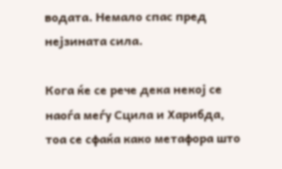водата. Немало спас пред нејзината сила.

Кога ќе се рече дека некој се наоѓа меѓу Сцила и Харибда, тоа се сфаќа како метафора што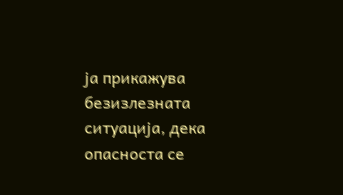ја прикажува безизлезната ситуација, дека опасноста се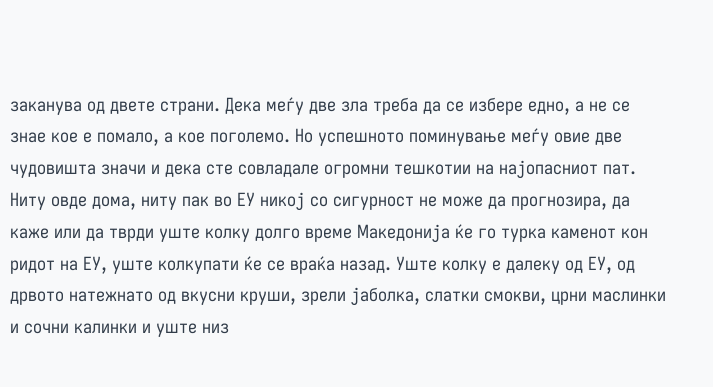заканува од двете страни. Дека меѓу две зла треба да се избере едно, а не се знае кое е помало, а кое поголемо. Но успешното поминување меѓу овие две чудовишта значи и дека сте совладале огромни тешкотии на најопасниот пат.
Ниту овде дома, ниту пак во ЕУ никој со сигурност не може да прогнозира, да каже или да тврди уште колку долго време Македонија ќе го турка каменот кон ридот на ЕУ, уште колкупати ќе се враќа назад. Уште колку е далеку од ЕУ, од дрвото натежнато од вкусни круши, зрели јаболка, слатки смокви, црни маслинки и сочни калинки и уште низ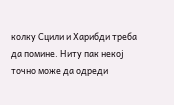колку Сцили и Харибди треба да помине. Ниту пак некој точно може да одреди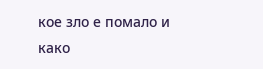кое зло е помало и како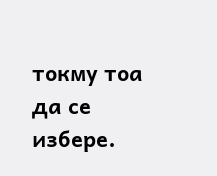токму тоа да се избере.